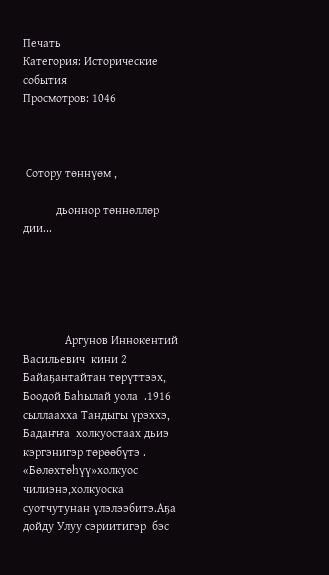Печать
Категория: Исторические события
Просмотров: 1046



 Сотору төннүөм ,

           дьоннор төннөллөр дии...





              Аргунов Иннокентий Васильевич  кини 2  Байаҕантайтан төрүттээх, Боодой Баһылай уола  .1916 сыллаахха Тандыгы үрэххэ, Бадаҥҥа  холкуостаах дьиэ кэргэнигэр төрөөбүтэ . «Бөлөхтөһүү»холкуос чилиэнэ,холкуоска  суотчутунан үлэлээбитэ.Аҕа дойду Улуу сэриитигэр  бэс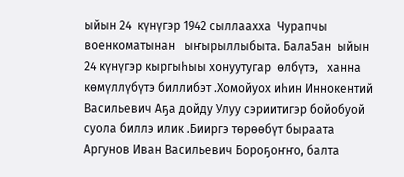ыйын 24  күнүгэр 1942 сыллаахха  Чурапчы военкоматынан   ыҥырыллыбыта. Бала5ан  ыйын 24 күнүгэр кыргыһыы хонуутугар  өлбүтэ,   ханна көмүллүбүтэ биллибэт .Хомойуох иһин Иннокентий Васильевич Аҕа дойду Улуу сэриитигэр бойобуой суола биллэ илик .Бииргэ төрөөбүт быраата Аргунов Иван Васильевич Бороҕоҥҥо, балта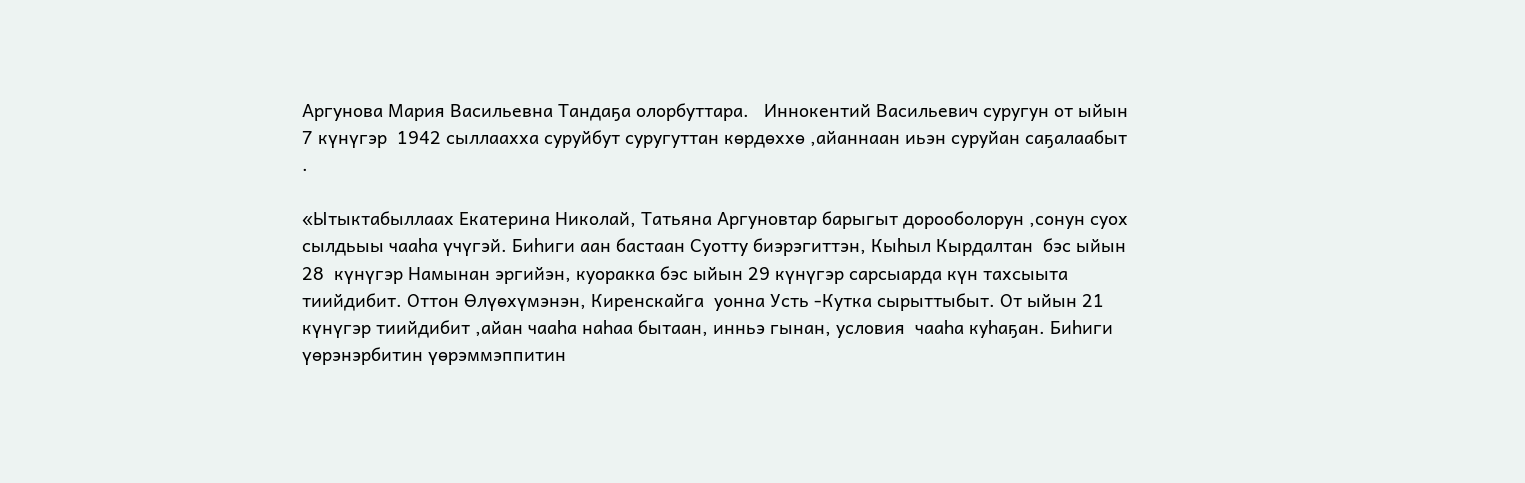Аргунова Мария Васильевна Тандаҕа олорбуттара.   Иннокентий Васильевич суругун от ыйын 7 күнүгэр  1942 сыллаахха суруйбут суругуттан көрдөххө ,айаннаан иьэн суруйан саҕалаабыт .

«Ытыктабыллаах Екатерина Николай, Татьяна Аргуновтар барыгыт дорооболорун ,сонун суох сылдьыы чааһа үчүгэй. Биһиги аан бастаан Суотту биэрэгиттэн, Кыһыл Кырдалтан  бэс ыйын 28  күнүгэр Намынан эргийэн, куоракка бэс ыйын 29 күнүгэр сарсыарда күн тахсыыта тиийдибит. Оттон Өлүөхүмэнэн, Киренскайга  уонна Усть -Кутка сырыттыбыт. От ыйын 21 күнүгэр тиийдибит ,айан чааһа наһаа бытаан, инньэ гынан, условия  чааһа куһаҕан. Биһиги үөрэнэрбитин үөрэммэппитин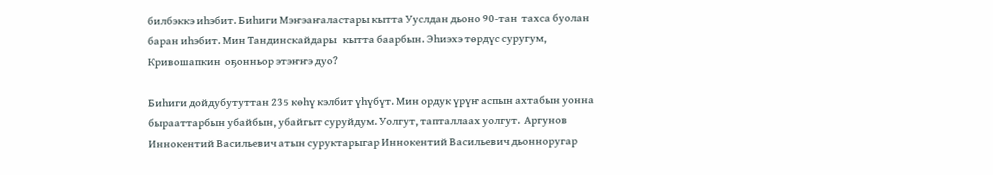билбэккэ иһэбит. Биһиги Мэҥэаҥаластары кытта Ууслдан дьоно 90-тан  тахса буолан баран иһэбит. Мин Тандинскайдары   кытта баарбын. Эһиэхэ төрдүс суругум, Кривошапкин  оҕонньор этэҥҥэ дуо?

Биһиги дойдубутуттан 235 көһү кэлбит үһүбүт. Мин ордук үрүҥ аспын ахтабын уонна бырааттарбын убайбын, убайгыт суруйдум. Уолгут, тапталлаах уолгут.  Аргунов  Иннокентий Васильевич атын суруктарыгар Иннокентий Васильевич дьонноругар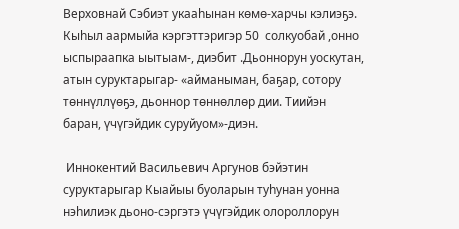Верховнай Сэбиэт укааһынан көмө-харчы кэлиэҕэ. Кыһыл аармыйа кэргэттэригэр 50  солкуобай ,онно ыспыраапка ыытыам-, диэбит .Дьоннорун уоскутан, атын суруктарыгар- «айманыман, баҕар, сотору төннүллүөҕэ, дьоннор төннөллөр дии. Тиийэн баран, үчүгэйдик суруйуом»-диэн.

 Иннокентий Васильевич Аргунов бэйэтин суруктарыгар Кыайыы буоларын туһунан уонна нэһилиэк дьоно-сэргэтэ үчүгэйдик олороллорун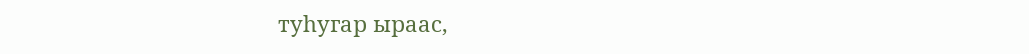туһугар ыраас,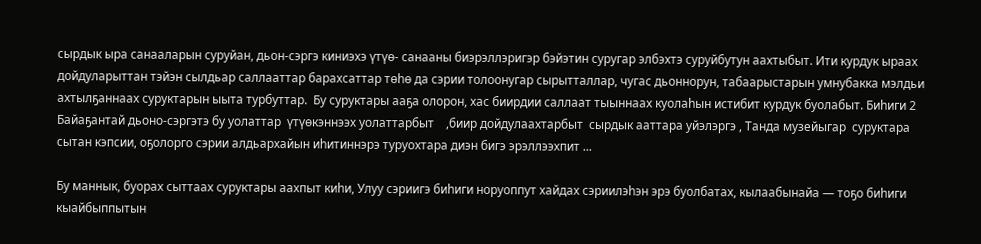сырдык ыра санааларын суруйан, дьон-сэргэ киниэхэ үтүө- санааны биэрэллэригэр бэйэтин суругар элбэхтэ суруйбутун аахтыбыт. Ити курдук ыраах дойдуларыттан тэйэн сылдьар саллааттар барахсаттар төһө да сэрии толоонугар сырытталлар, чугас дьоннорун, табаарыстарын умнубакка мэлдьи ахтылҕаннаах суруктарын ыыта турбуттар.  Бу суруктары ааҕа олорон, хас биирдии саллаат тыыннаах куолаһын истибит курдук буолабыт. Биһиги 2 Байаҕантай дьоно-сэргэтэ бу уолаттар  үтүөкэннээх уолаттарбыт    ,биир дойдулаахтарбыт  сырдык ааттара уйэлэргэ , Танда музейыгар  суруктара сытан кэпсии, оҕолорго сэрии алдьархайын иһитиннэрэ туруохтара диэн бигэ эрэллээхпит ...

Бу маннык, буорах сыттаах суруктары аахпыт киһи, Улуу сэриигэ биһиги норуоппут хайдах сэриилэһэн эрэ буолбатах, кылаабынайа — тоҕо биһиги кыайбыппытын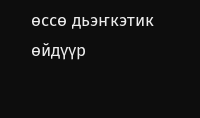өссө дьэҥкэтик өйдүүр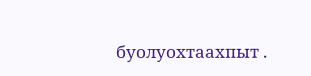буолуохтаахпыт .